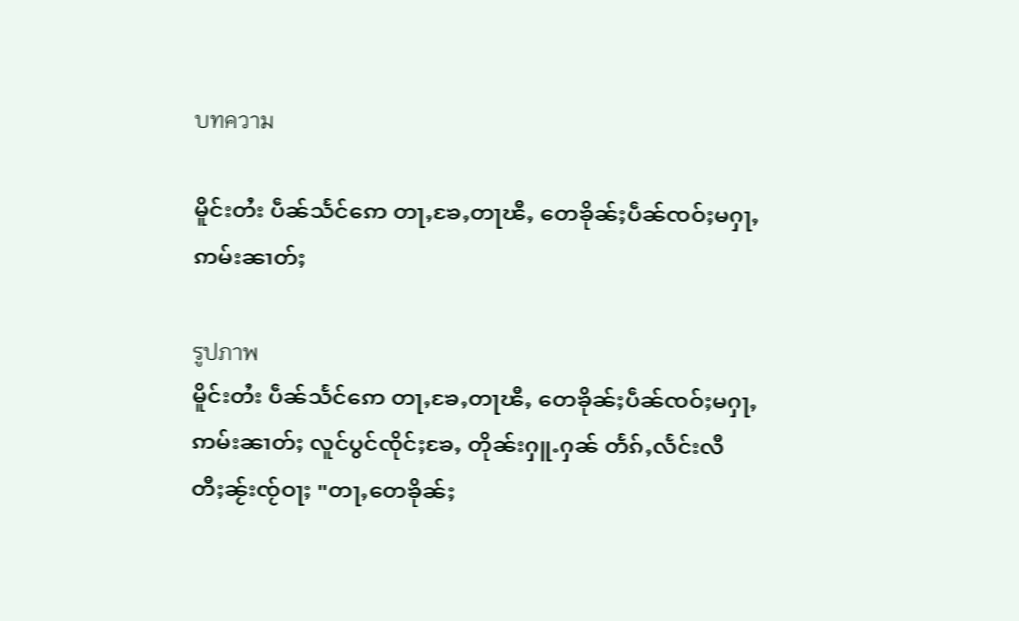บทความ

မိူင်းတႆး ပဵၼ်သႅင်ဢေ တႃႇၶႄႇတႃၽီႇ တေၶိုၼ်ႈပဵၼ်ၸဝ်ႈမႁႃႇဢမ်းၼၢတ်ႈ

รูปภาพ
မိူင်းတႆး ပဵၼ်သႅင်ဢေ တႃႇၶႄႇတႃၽီႇ တေၶိုၼ်ႈပဵၼ်ၸဝ်ႈမႁႃႇဢမ်းၼၢတ်ႈ လူင်ပွင်ၸိုင်ႈၶႄႇ တိုၼ်းႁူႉႁၼ် တႅၵ်ႇလႅင်းလီ တီႈၼႂ်းၸႂ်ဝႃႈ "တႃႇတေၶိုၼ်ႈ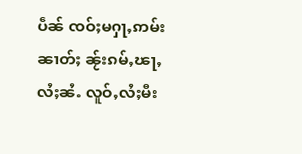ပဵၼ် ၸဝ်ႈမႁႃႇဢမ်းၼၢတ်ႈ ၼႂ်းၵမ်ႇၽႃႇလႆႈၼႆႉ လူဝ်ႇလႆႈမီး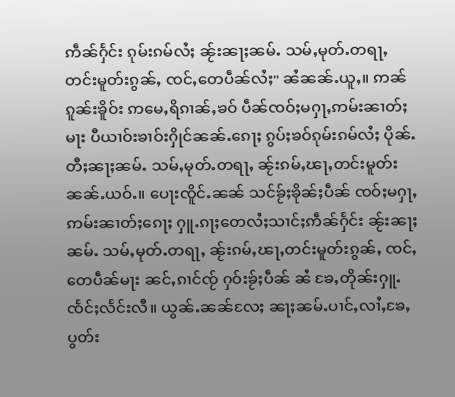ဢဵၼ်ႁႅင်း ၵုမ်းၵမ်လႆႈ ၼႂ်းၼႃႈၼမ်ႉ သမ်ႇမုတ်ႉတရႃႇ တင်းမူတ်းၵွၼ်ႇ ၸင်ႇတေပဵၼ်လႆႈ" ၼႆၼၼ်ႉယူႇ။ ဢၼ်ၵူၼ်းၶိူဝ်း ဢမေႇရိၵၢၼ်ႇၶဝ် ပဵၼ်ၸဝ်ႈမႁႃႇဢမ်းၼၢတ်ႈမႃး ပီယၢဝ်းၶၢဝ်းႁိုင်ၼၼ်ႉၵေႃႈ ၵွပ်ႈၶဝ်ၵုမ်းၵမ်လႆႈ ပိုၼ်ႉတီႈၼႃႈၼမ်ႉ သမ်ႇမုတ်ႉတရႃႇ ၼႂ်းၵမ်ႇၽႃႇတင်းမူတ်း ၼၼ်ႉယဝ်ႉ။ ပေႃးၸိူင်ႉၼၼ် သင်ၶႂ်ႈၶိုၼ်ႈပဵၼ် ၸဝ်ႈမႁႃႇဢမ်းၼၢတ်ႈၵေႃႈ ႁူႉၵႃႈတေလႆႈသၢင်ႈဢဵၼ်ႁႅင်း ၼႂ်းၼႃႈၼမ်ႉ သမ်ႇမုတ်ႉတရႃႇ ၼႂ်းၵမ်ႇၽႃႇတင်းမူတ်းၵွၼ်ႇ ၸင်ႇတေပဵၼ်မႃး ၼင်ႇၵၢင်ၸႂ် ႁဝ်းၶႂ်ႈပဵၼ် ၼႆ ၶႄႇတိုၼ်းႁူႉၸႅင်ႈလႅင်းလီ။ ယွၼ်ႉၼၼ်လႄႈ ၼႃႈၼမ်ႉပၢင်ႇလၢႆႇၶႄႇပွတ်း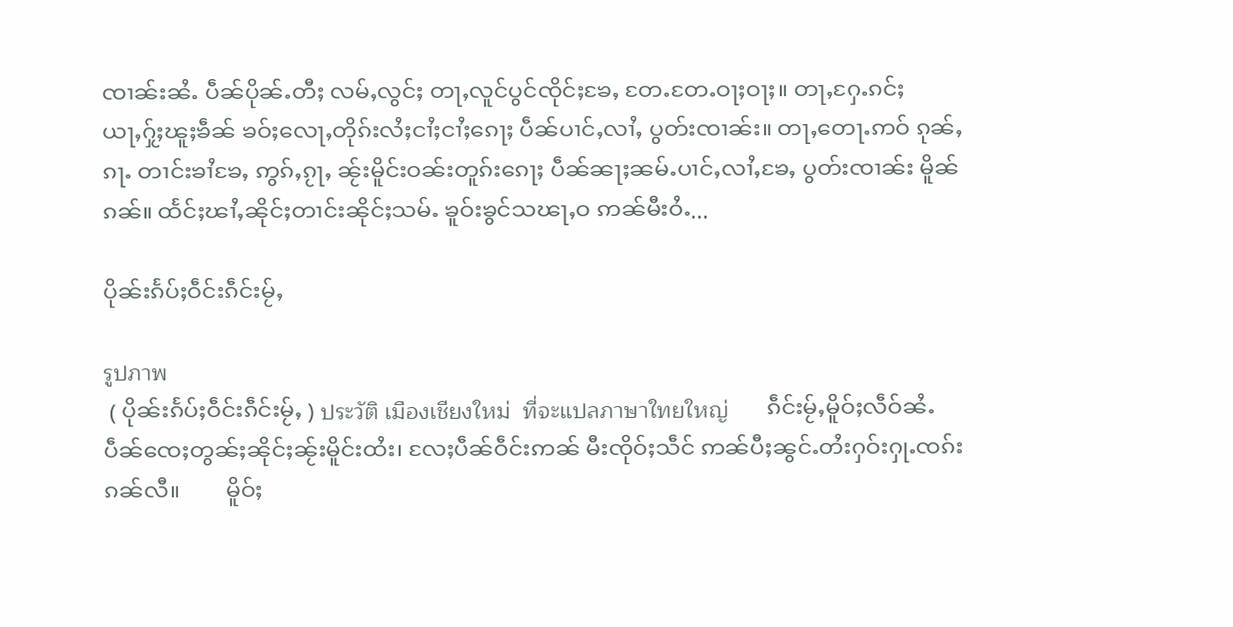ၸၢၼ်းၼႆႉ ပဵၼ်ပိုၼ်ႉတီႈ လမ်ႇလွင်ႈ တႃႇလူင်ပွင်ၸိုင်ႈၶႄႇ တႄႉတႄႉဝႃႈဝႃႈ။ တႃႇႁႄႉၵင်ႈ ယႃႇႁႂ်ႈၽူႈၶဵၼ် ၶဝ်ႈလေႃႇတိုၵ်းလႆႈငၢႆႈငၢႆႈၵေႃႈ ပဵၼ်ပၢင်ႇလၢႆႇ ပွတ်းၸၢၼ်း။ တႃႇတေႃႉဢဝ် ၵုၼ်ႇၵႃႉ တၢင်းၶၢႆၶႄႇ ဢွၵ်ႇၵႂႃႇ ၼႂ်းမိူင်းဝၼ်းတူၵ်းၵေႃႈ ပဵၼ်ၼႃႈၼမ်ႉပၢင်ႇလၢႆႇၶႄႇ ပွတ်းၸၢၼ်း မိူၼ်ၵၼ်။ ထႅင်ႈၽၢႆႇၼိုင်ႈတၢင်းၼိုင်ႈသမ်ႉ ၶူဝ်းၶွင်သၽႃႇဝ ဢၼ်မီးဝႆႉ...

ပိုၼ်းၵႅပ်ႈဝဵင်းၵဵင်းမႂ်ႇ

รูปภาพ
 ( ပိုၼ်းၵႅပ်ႈဝဵင်းၵဵင်းမႂ်ႇ ) ประวัติ เมืองเชียงใหม่  ที่จะแปลภาษาใทยใหญ่      ၵဵင်းမႂ်ႇမိူဝ်ႈလဵဝ်ၼႆႉ ပဵၼ်ၸေႈတွၼ်ႈၼိုင်ႈၼႂ်းမိူင်းထႆး၊ လႄႈပဵၼ်ဝဵင်းဢၼ် မီးၸိုဝ်ႈသဵင် ဢၼ်ပီႈၼွင်ႉတႆးႁဝ်းႁုႉၸၵ်းၵၼ်လီ။        မိူဝ်ႈ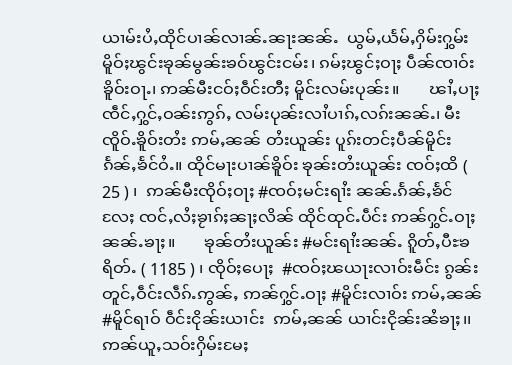ယၢမ်းပႆႇထိုင်ပၢၼ်လၢၼ်ႉၼႃးၼၼ်ႉ  ယွမ်ႇယႅမ်ႇႁိမ်းႁွမ်း မိူဝ်ႈၽွင်းၶုၼ်မွၼ်းၶဝ်ၽွင်းငမ်း၊ ၵမ်ႈၽွင်ႈဝႃႈ ပဵၼ်ၸၢဝ်းၶိူဝ်းဝႃႉ၊ ဢၼ်မီးငဝ်ႈဝဵင်းတီႈ မိူင်းလမ်းပုၼ်း။       ၽၢႆႇပႃႈၸဵင်ႇႁွင်ႇဝၼ်းဢွၵ်ႇ လမ်းပုၼ်းလၢႆပၢၵ်ႇလၵ်းၼၼ်ႉ၊ မီးၸိူဝ်ႉၶိူဝ်းတႆး ဢမ်ႇၼၼ် တႆးယူၼ်း ပူၵ်းတင်ႈပဵၼ်မိူင်းၵႅၼ်ႇၶႅင်ဝႆႉ။ ထိုင်မႃးပၢၼ်ၶိူဝ်း ၶုၼ်းတႆးယူၼ်း ၸဝ်ႈထိ ( 25 ) ၊  ဢၼ်မီးၸိုဝ်ႈဝႃႈ #ၸဝ်ႈမင်းရၢႆး ၼၼ်ႉၵႅၼ်ႇၶႅင်လႄႈ ၸင်ႇလႆႈၶႂၢၵ်ႈၼႃႈလိၼ် ထိုင်ထုင်ႉပဵင်း ဢၼ်ႁွင်ႉဝႃႈ ၼၼ်ႉၶႃႈ။       ၶုၼ်တႆးယူၼ်း #မင်းရၢႆးၼၼ်ႉ ၵိူတ်ႇပီႊၶရိတ်ႉ ( 1185 ) ၊ ၸိုဝ်ႈပေႃႈ  #ၸဝ်ႈၽယႃးလၢဝ်းမဵင်း ၵွၼ်းတူင်ႇဝဵင်းလဵၵ်ႉဢွၼ်ႇ ဢၼ်ႁွင်ႉဝႃႈ #မိူင်းလၢဝ်း ဢမ်ႇၼၼ် #မိူင်ရၢဝ် ဝဵင်းငိုၼ်းယၢင်း  ဢမ်ႇၼၼ် ယၢင်းငိုၼ်းၼႆၶႃႈ၊၊    ဢၼ်ယူႇသဝ်းႁိမ်းမႄႈ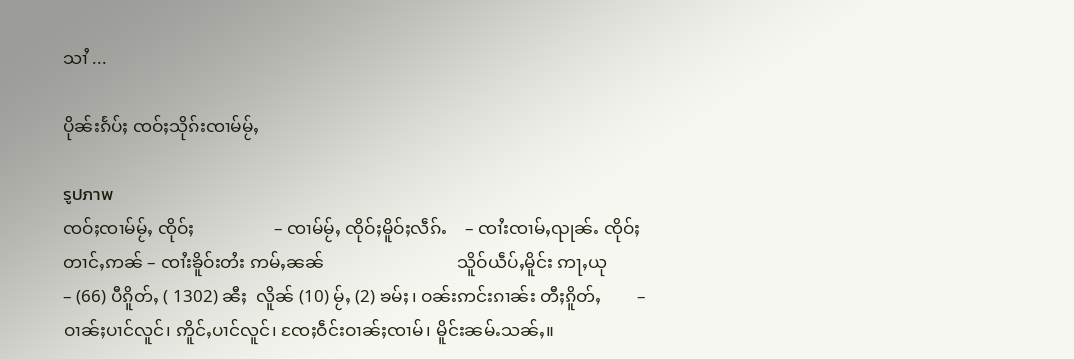သၢႆ ...

ပိုၼ်းၵႅပ်ႈ ၸဝ်ႈသိုၵ်းၸၢမ်မႂ်ႇ

รูปภาพ
ၸဝ်ႈၸၢမ်မႂ်ႇ ၸိုဝ်ႈ                  – ၸၢမ်မႂ်ႇ ၸိုဝ်ႈမိူဝ်ႈလဵၵ်ႉ    – ၸၢႆးၸၢမ်ႇၺုၼ်ႉ ၸိုဝ်ႈတၢင်ႇဢၼ် – ၸၢႆးၶိူဝ်းတႆး ဢမ်ႇၼၼ်                              သိူဝ်ယဵပ်ႇမိူင်း ဢႃႇယု               – (66) ပီၵိူတ်ႇ ( 1302) ၼီႈ  လိူၼ် (10) မႂ်ႇ (2) ၶမ်ႈ၊ ဝၼ်းဢင်းၵၢၼ်း တီႈၵိူတ်ႇ        – ဝၢၼ်ႈပၢင်လူင်၊ ဢိူင်ႇပၢင်လူင်၊ ၸႄႈဝဵင်းဝၢၼ်ႈၸၢမ်၊ မိူင်းၼမ်ႉသၼ်ႇ။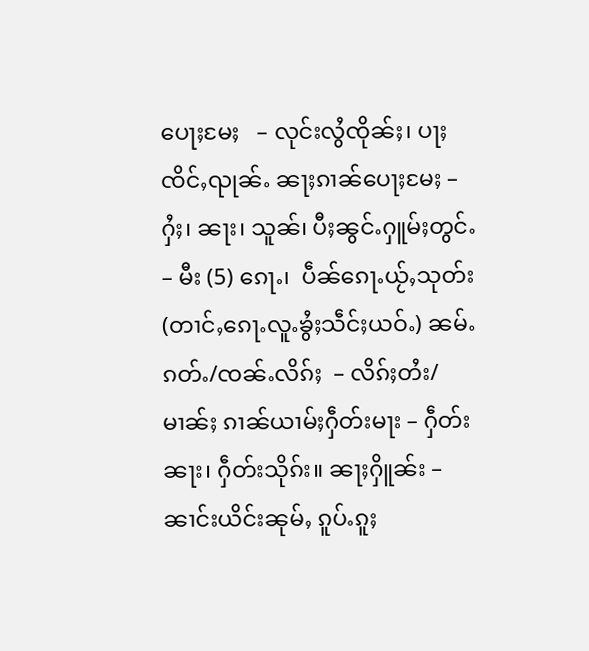ပေႃႈမႄႈ   – လုင်းလွႆၸိုၼ်ႈ၊ ပႃႈၸိင်ႇၺုၼ်ႉ ၼႃႈၵၢၼ်ပေႃႈမႄႈ – ႁႆႈ၊ ၼႃး၊ သူၼ်၊ ပီႈၼွင်ႉႁူမ်ႈတွင်ႉ – မီး (5) ၵေႃႉ၊  ပဵၼ်ၵေႃႉယႂ်ႇသုတ်း   (တၢင်ႇၵေႃႉလူႉၶွႆႈသဵင်ႈယဝ်ႉ) ၼမ်ႉၵတ်ႉ/ၸၼ်ႉလိၵ်ႈ  – လိၵ်ႈတႆး/မၢၼ်ႈ ၵၢၼ်ယၢမ်ႈႁဵတ်းမႃး – ႁဵတ်းၼႃး၊ ႁဵတ်းသိုၵ်း။ ၼႃႈႁိူၼ်း – ၼၢင်းယိင်းၼုမ်ႇ ၵူပ်ႉၵူႈ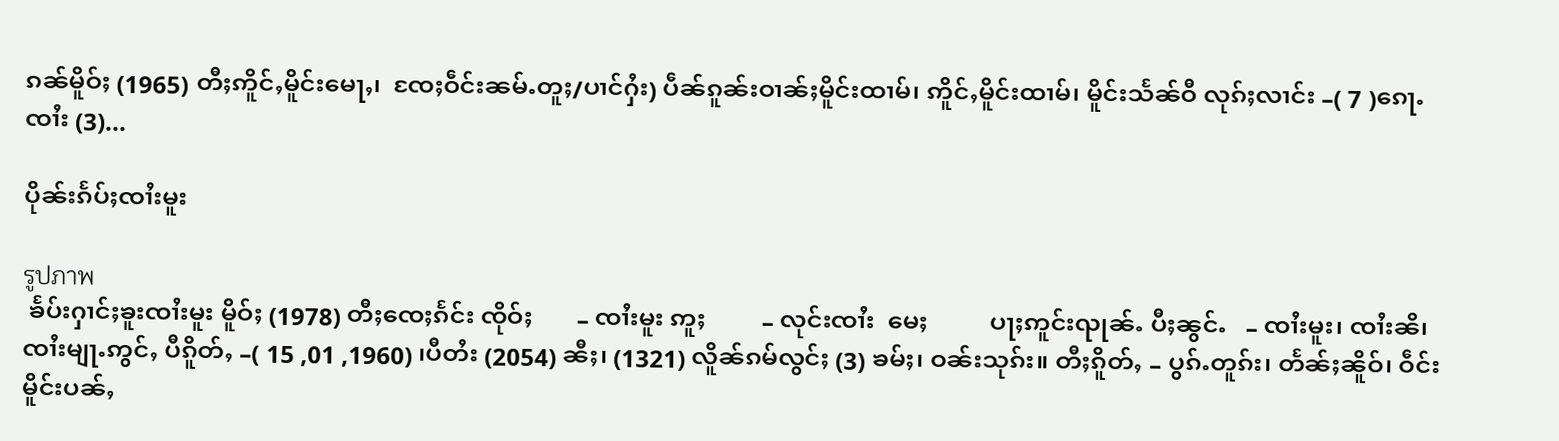ၵၼ်မိူဝ်ႈ (1965) တီႈဢိူင်ႇမိူင်းမေႃႇ၊  ၸႄႈဝဵင်းၼမ်ႉတူႈ/ပၢင်ႁႆး) ပဵၼ်ၵူၼ်းဝၢၼ်ႈမိူင်းထၢမ်၊ ဢိူင်ႇမိူင်းထၢမ်၊ မိူင်းသႅၼ်ဝီ လုၵ်ႈလၢင်း –( 7 )ၵေႃႉ ၸၢႆး (3)...

ပိုၼ်းၵႅပ်ႈၸၢႆးမူး

รูปภาพ
 ၶႅပ်းႁၢင်ႈၶူးၸၢႆးမူး မိူဝ်ႈ (1978) တီႈၸေႈၵႅင်း ၸိုဝ်ႈ       – ၸၢႆးမူး ဢူႈ         – လုင်းၸၢႆး  မေႈ          ပႃႈဢူင်းၺုၼ်ႉ ပီႈၼွင်ႉ   – ၸၢႆးမူး၊ ၸၢႆးၼိ၊ ၸၢႆးမျႃႉဢွင်ႇ ပီၵိူတ်ႇ –( 15 ,01 ,1960) ၊ပီတႆး (2054) ၼီႈ၊ (1321) လိူၼ်ၵမ်လွင်ႈ (3) ၶမ်ႈ၊ ဝၼ်းသုၵ်း။ တီႈၵိူတ်ႇ – ပွၵ်ႉတူၵ်း၊ တႅၼ်ႈၼိူဝ်၊ ဝဵင်းမိူင်းပၼ်ႇ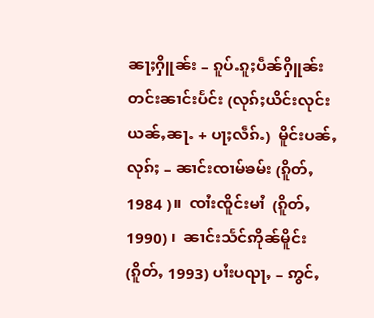ၼႃႈႁိူၼ်း – ၵူပ်ႉၵူႈပဵၼ်ႁိူၼ်းတင်းၼၢင်းပႅင်း (လုၵ်ႈယိင်းလုင်းယၼ်ႇၼႃႉ + ပႃႈလဵၵ်ႉ)  မိူင်းပၼ်ႇ လုၵ်ႈ – ၼၢင်းၸၢမ်ၶမ်း (ၵိူတ်ႇ 1984 )။  ၸၢႆးၸိူင်းမၢႆ  (ၵိူတ်ႇ 1990) ၊  ၼၢင်းသႅင်ဢိုၼ်မိူင်း (ၵိူတ်ႇ 1993) ပၢႆးပၺႃႇ – ဢွင်ႇ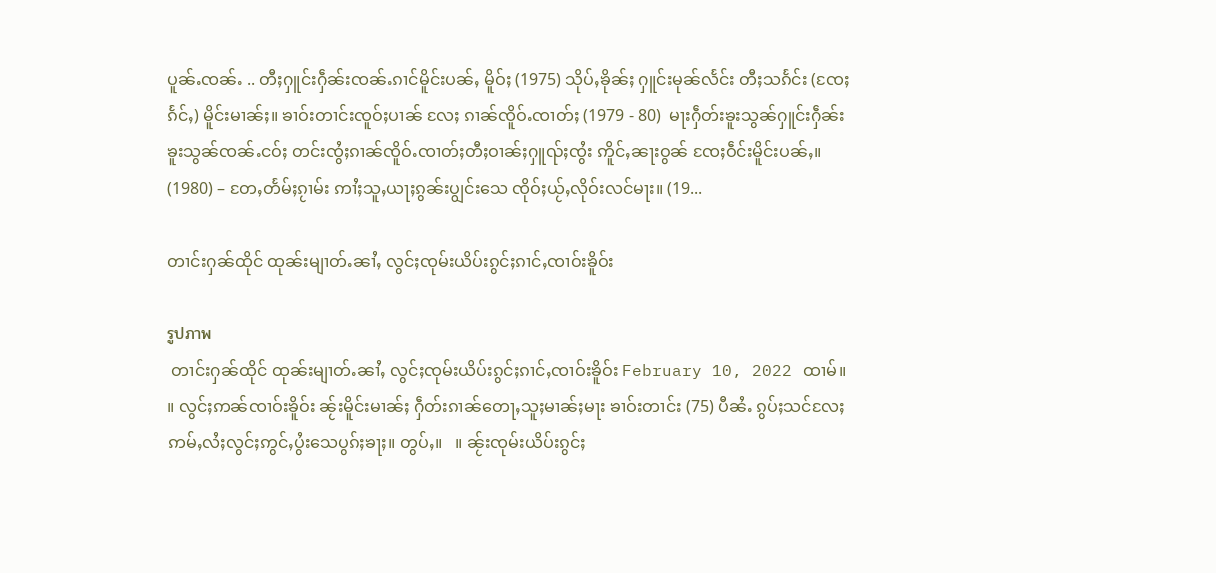ပူၼ်ႉၸၼ်ႉ .. တီႈႁူင်းႁဵၼ်းၸၼ်ႉၵၢင်မိူင်းပၼ်ႇ မိူဝ်ႈ (1975) သိုပ်ႇၶိုၼ်ႈ ႁူင်းမုၼ်လႅင်း တီႈသၵႅင်း (ၸႄႈၵႅင်ႇ) မိူင်းမၢၼ်ႈ။ ၶၢဝ်းတၢင်းၸူဝ်ႈပၢၼ် လႄႈ ၵၢၼ်ၸိူဝ်ႉၸၢတ်ႈ (1979 - 80)  မႃးႁဵတ်းၶူးသွၼ်ႁူင်းႁဵၼ်းၶူးသွၼ်ၸၼ်ႉငဝ်ႈ တင်းၸွႆႈၵၢၼ်ၸိူဝ်ႉၸၢတ်ႈတီႈဝၢၼ်ႈႁူၺ်ႈၸွႆး ဢိူင်ႇၼႃးဝွၼ် ၸႄႈဝဵင်းမိူင်းပၼ်ႇ။ (1980) – တႄႇတႅမ်ႈၵႂၢမ်း ဢၢႆႈသူႇယႃႈၵွၼ်းပျွင်းသေ ၸိုဝ်ႈယႂ်ႇလိုဝ်းလင်မႃး။ (19...

တၢင်းႁၼ်ထိုင် ထုၼ်းမျၢတ်ႉၼၢႆႇ လွင်ႈၸုမ်းယိပ်းၵွင်ႈၵၢင်ႇၸၢဝ်းၶိူဝ်း

รูปภาพ
 တၢင်းႁၼ်ထိုင် ထုၼ်းမျၢတ်ႉၼၢႆႇ လွင်ႈၸုမ်းယိပ်းၵွင်ႈၵၢင်ႇၸၢဝ်းၶိူဝ်း February 10, 2022 ထၢမ်။   ။ လွင်ႈဢၼ်ၸၢဝ်းၶိူဝ်း ၼႂ်းမိူင်းမၢၼ်ႈ ႁဵတ်းၵၢၼ်တေႃႇသူႈမၢၼ်ႈမႃး ၶၢဝ်းတၢင်း (75) ပီၼႆႉ ၵွပ်ႈသင်လႄႈ ဢမ်ႇလႆႈလွင်ႈဢွင်ႇပွႆးသေပွၵ်ႈၶႃႈ။ တွပ်ႇ။   ။ ၼႂ်းၸုမ်းယိပ်းၵွင်ႈ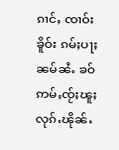ၵၢင်ႇ ၸၢဝ်းၶိူဝ်း ၵမ်ႈပႃႈၼမ်ၼႆႉ ၶဝ်ဢမ်ႇၸႂ်ႈၽူႈလုၵ်ႉၽိုၼ်ႉ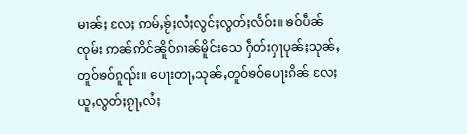မၢၼ်ႈ လႄႈ ဢမ်ႇၶႂ်ႈလႆႈလွင်ႈလွတ်ႈလႅဝ်း။ ၶဝ်ပဵၼ်ၸုမ်း ဢၼ်ဢိင်ၼိူဝ်ၵၢၼ်မိူင်းသေ ႁဵတ်းႁႃပုၼ်ႈသုၼ်ႇတူဝ်ၶဝ်ၵူၺ်း။ ပေႃးတႃႇသုၼ်ႇတူဝ်ၶဝ်ပေႃးၵိၼ် လႄႈ ယူႇလွတ်ႈၵႂႃႇလႆႈ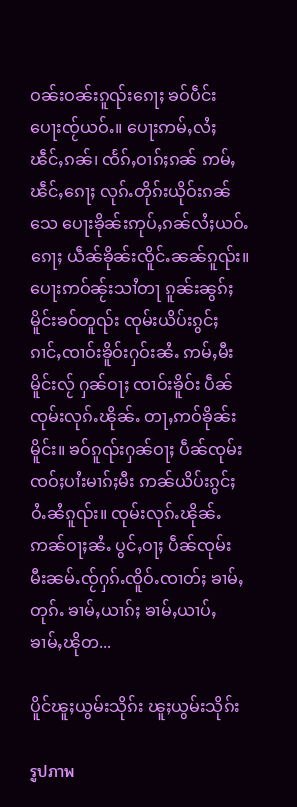ဝၼ်းဝၼ်းၵူၺ်းၵေႃႈ ၶဝ်ပဵင်းပေႃးၸႂ်ယဝ်ႉ။ ပေႃးဢမ်ႇလႆႈၽဵင်ႇၵၼ်၊ ၸႅၵ်ႇဝၢၵ်ႈၵၼ် ဢမ်ႇၽဵင်ႇၵေႃႈ လုၵ်ႉတိုၵ်းယိုဝ်းၵၼ်သေ ပေႃးၶိုၼ်းဢုပ်ႇၵၼ်လႆႈယဝ်ႉၵေႃႈ ယဵၼ်ၶိုၼ်းၸိူင်ႉၼၼ်ၵူၺ်း။  ပေႃးဢဝ်ၼႂ်းသၢႆတႃ ၵူၼ်းၼွၵ်ႈမိူင်းၶဝ်တူၺ်း ၸုမ်းယိပ်းၵွင်ႈၵၢင်ႇၸၢဝ်းၶိူဝ်းႁဝ်းၼႆႉ ဢမ်ႇမီးမိူင်းလႂ် ႁၼ်ဝႃႈ ၸၢဝ်းၶိူဝ်း ပဵၼ်ၸုမ်းလုၵ်ႉၽိုၼ်ႉ တႃႇဢဝ်ၶိုၼ်းမိူင်း။ ၶဝ်ၵူၺ်းႁၼ်ဝႃႈ ပဵၼ်ၸုမ်းၸဝ်ႈပၢႆးမၢၵ်ႈမီး ဢၼ်ယိပ်းၵွင်ႈဝႆႉၼႆၵူၺ်း။ ၸုမ်းလုၵ်ႉၽိုၼ်ႉ ဢၼ်ဝႃႈၼႆႉ ပွင်ႇဝႃႈ ပဵၼ်ၸုမ်း မီးၼမ်ႉၸႂ်ႁၵ်ႉၸိူဝ်ႉၸၢတ်ႈ ၶၢမ်ႇတုၵ်ႉ ၶၢမ်ႇယၢၵ်ႈ ၶၢမ်ႇယၢပ်ႇ ၶၢမ်ႇၽိုတ...

ပိူင်ၽူႈယွမ်းသိုၵ်း ၽူႈယွမ်းသိုၵ်း

รูปภาพ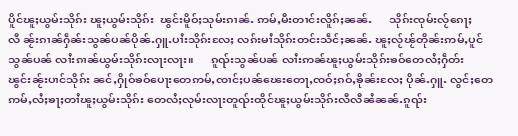ပိူင်ၽူႈယွမ်းသိုၵ်း ၽူႈယွမ်းသိုၵ်း  ၽွင်းမိူဝ်ႈသုမ်းၵၢၼ်ႉ ဢမ်ႇမီးတၢင်းလိူၵ်ႈၼၼ်ႉ      သိုၵ်းၸုမ်းလႂ်ၵေႃႈလီ ၼႂ်းၵၢၼ်ႁဵၼ်းသွၼ်ပၼ်ပိုၼ်ႉႁူႉပၢႆးသိုၵ်းလႄႈ လၵ်းမၢႆသိုၵ်းတင်းသဵင်ႈၼၼ်ႉ ၽူႈလႂ်ၽႂ်တိုၼ်းဢမ်ႇပူင်သွၼ်ပၼ် လၢႆးၵၢၼ်ယွမ်းသိုၵ်းလႃးလႃး။      ၵူၺ်းသွၼ်ပၼ် လၢႆးဢၼ်ၽူႈယွမ်းသိုၵ်းၶဝ်တေလႆႈႁဵတ်း ၽွင်းၼႂ်းပၢင်သိုၵ်း ၼင်ႇႁိုဝ်ၶဝ်ပေႃးတေဢမ်ႇၸၢင်ႈပၼ်ၽေးတေႃႇၸဝ်ႈၵဝ်ႇၶိုၼ်းလႄႈ ပိုၼ်ႉႁူႉ လွင်ႈတေဢမ်ႇလႆႈၶႃႈတၢႆၽူႈယွမ်းသိုၵ်း တေလႆႈလုမ်းလႃးတူၺ်းထိုင်ၽူႈယွမ်းသိုၵ်းလီလီၼႆၼၼ်ႉၵူၺ်း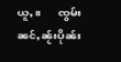ယူႇ။      ၸွမ်းၼင်ႇၼႂ်းပိုၼ်း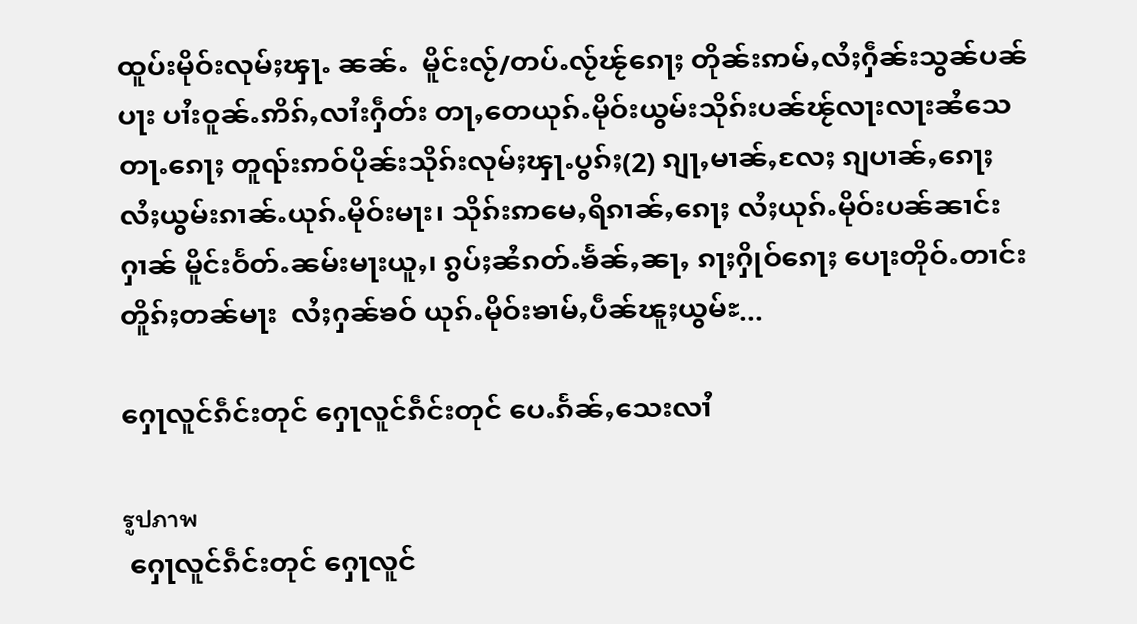ထူပ်းမိုဝ်းလုမ်ႈၾႃႉ ၼၼ်ႉ  မိူင်းလႂ်/တပ်ႉလႂ်ၽႂ်ၵေႃႈ တိုၼ်းဢမ်ႇလႆႈႁဵၼ်းသွၼ်ပၼ်ပႃး ပၢႆးဝူၼ်ႉဢိၵ်ႇလၢႆးႁဵတ်း တႃႇတေယုၵ်ႉမိုဝ်းယွမ်းသိုၵ်းပၼ်ၽႂ်လႃးလႃးၼႆသေတႃႉၵေႃႈ တူၺ်းဢဝ်ပိုၼ်းသိုၵ်းလုမ်ႈၾႃႉပွၵ်ႈ(2) ၵျႃႇမၢၼ်ႇလႄႈ ၵျပၢၼ်ႇၵေႃႈ လႆႈယွမ်းၵၢၼ်ႉယုၵ်ႉမိုဝ်းမႃး၊ သိုၵ်းဢမေႇရိၵၢၼ်ႇၵေႃႈ လႆႈယုၵ်ႉမိုဝ်းပၼ်ၼၢင်းႁၢၼ် မိူင်းဝႅတ်ႉၼမ်းမႃးယူႇ၊ ၵွပ်ႈၼႆၵတ်ႉၶႅၼ်ႇၼႃႇ ၵႃႈႁိုဝ်ၵေႃႈ ပေႃးတိုဝ်ႉတၢင်းတိူၵ်ႈတၼ်မႃး  လႆႈႁၼ်ၶဝ် ယုၵ်ႉမိုဝ်းၶၢမ်ႇပဵၼ်ၽူႈယွမ်ႊ...

ႁေႃလူင်ၵဵင်းတုင် ႁေႃလူင်ၵဵင်းတုင် ပေႉၵႅၼ်ႇသေးလၢႆ

รูปภาพ
 ႁေႃလူင်ၵဵင်းတုင် ႁေႃလူင်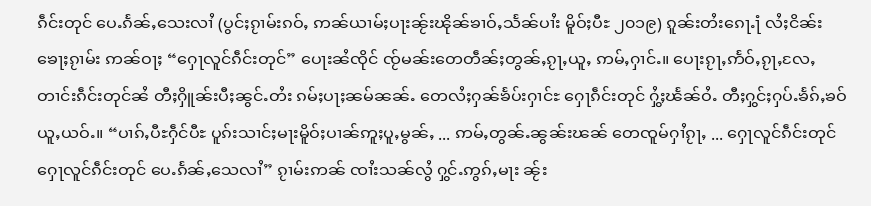ၵဵင်းတုင် ပေႉၵႅၼ်ႇသေးလၢႆ (ပွင်ႈၵႂၢမ်းၵဝ်ႇ ဢၼ်ယၢမ်ႈပႃးၼႂ်းၽိုၼ်ၶၢဝ်ႇသႅၼ်ပၢႆး မိူဝ်ႈပီႊ ၂၀၁၉) ၵူၼ်းတႆးၵေႃႉ႞ လႆႈငိၼ်း ၶေႃႈၵႂၢမ်း ဢၼ်ဝႃႈ “ႁေႃလူင်ၵဵင်းတုင်” ပေႃးၼႆၸိုင် ၸႂ်မၼ်းတေတဵၼ်ႈတွၼ်ႇၵႂႃႇယူႇ ဢမ်ႇႁၢင်ႉ။ ပေႃးၵႂႃႇဢႅဝ်ႇၵႂႃႇလႄႇ တၢင်းၵဵင်းတုင်ၼႆ တီႈႁိူၼ်းပီႈၼွင်ႉတႆး ၵမ်ႈပႃႈၼမ်ၼၼ်ႉ တေလႆႈႁၼ်ၶႅပ်းႁၢင်ႊ ႁေႃၵဵင်းတုင် ႁွႆႈၽႅၼ်ဝႆႉ တီႈႁွင်ႈႁပ်ႉၶႅၵ်ႇၶဝ်ယူႇယဝ်ႉ။ “ပၢၵ်ႇပီႊႁဵင်ပီႊ ပူၵ်းသၢင်ႈမႃးမိူဝ်ႈပၢၼ်ဢူႈပူႇမွၼ်ႇ ... ဢမ်ႇတွၼ်ႉၼွၼ်းၽၼ် တေၸူမ်ႁၢႆၵႂႃႇ ... ႁေႃလူင်ၵဵင်းတုင် ႁေႃလူင်ၵဵင်းတုင် ပေႉၵႅၼ်ႇသေလၢႆ” ၵႂၢမ်းဢၼ် ၸၢႆးသၼ်လွႆ ႁွင်ႉဢွၵ်ႇမႃး ၼႂ်း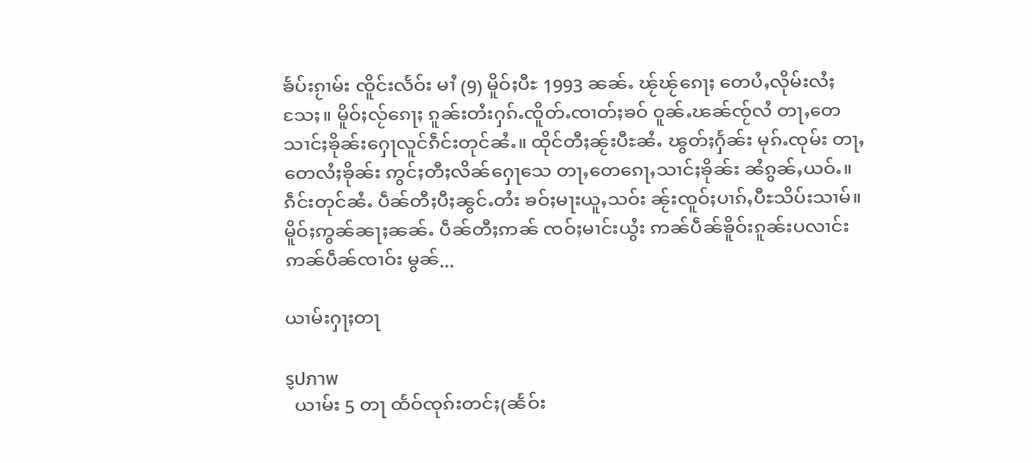ၶႅပ်းၵႂၢမ်း ၸိူင်းလႅဝ်း မၢႆ (9) မိူဝ်ႈပီႊ 1993 ၼၼ်ႉ ၽႂ်ၽႂ်ၵေႃႈ တေပႆႇလိုမ်းလႆႈသႄႈ။ မိူဝ်ႈလႂ်ၵေႃႈ ၵူၼ်းတႆးႁၵ်ႉၸိူတ်ႉၸၢတ်ႈၶဝ် ဝူၼ်ႉၽၼ်ၸႂ်လႆ တႃႇတေသၢင်ႈၶိုၼ်းႁေႃလူင်ၵဵင်းတုင်ၼႆႉ။ ထိုင်တီႈၼႂ်းပီႊၼႆႉ ၽွတ်ႈႁႅၼ်း မုၵ်ႉၸုမ်း တႃႇတေလႆႈၶိုၼ်း ဢွင်ႈတီႈလိၼ်ႁေႃသေ တႃႇတေၵေႃႇသၢင်ႈၶိုၼ်း ၼႆၵွၼ်ႇယဝ်ႉ။ ၵဵင်းတုင်ၼႆႉ ပဵၼ်တီႈပီႈၼွင်ႉတႆး ၶဝ်ႈမႃးယူႇသဝ်း ၼႂ်းၸူဝ်ႈပၢၵ်ႇပီႊသိပ်းသၢမ်။ မိူဝ်ႈဢွၼ်ၼႃႈၼၼ်ႉ ပဵၼ်တီႈဢၼ် ၸဝ်ႈမၢင်းယွႆး ဢၼ်ပဵၼ်ၶိူဝ်းၵူၼ်းပလၢင်း ဢၼ်ပဵၼ်ၸၢဝ်း မွၼ်...

ယၢမ်းႁႃႈတႃ

รูปภาพ
  ယၢမ်း 5 တႃ ထႅဝ်ၸုၵ်းတင်ႈ(ၼႅဝ်း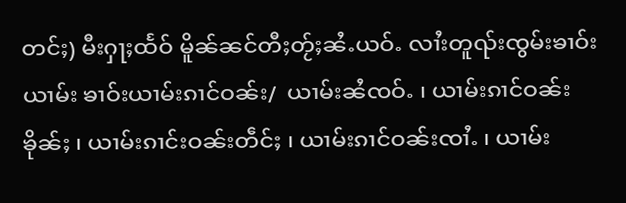တင်ႈ) မီးႁႃႈထႅဝ် မိူၼ်ၼင်တီႈတႂ်ႈၼႆႉယဝ်ႉ လၢႆးတူၺ်းၸွမ်းၶၢဝ်းယၢမ်း ၶၢဝ်းယၢမ်းၵၢင်ဝၼ်း/  ယၢမ်းၼႆၸဝ်ႉ ၊ ယၢမ်းၵၢင်ဝၼ်းၶိုၼ်ႈ ၊ ယၢမ်းၵၢင်းဝၼ်းတဵင်ႈ ၊ ယၢမ်းၵၢင်ဝၼ်းၸၢႆႉ ၊ ယၢမ်း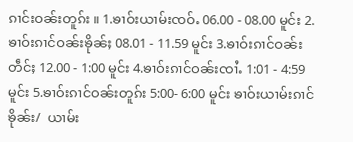ၵၢင်းဝၼ်းတူၵ်း ။ 1.ၶၢဝ်းယၢမ်းၸဝ်ႉ 06.00 - 08.00 မူင်း 2.ၶၢဝ်းၵၢင်ဝၼ်းၶိုၼ်ႈ 08.01 - 11.59 မူင်း 3.ၶၢဝ်းၵၢင်ဝၼ်းတဵင်ႈ 12.00 - 1:00 မူင်း 4.ၶၢဝ်းၵၢင်ဝၼ်းၸၢႆႉ 1:01 - 4:59 မူင်း 5.ၶၢဝ်းၵၢင်ဝၼ်းတူၵ်း 5:00- 6:00 မူင်း ၶၢဝ်းယၢမ်းၵၢင်ၶိုၼ်း/  ယၢမ်း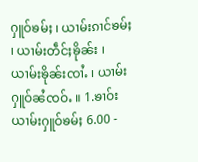ႁူဝ်ၶမ်ႈ ၊ ယၢမ်းၵၢင်ၶမ်ႈ ၊ ယၢမ်းတဵင်ႈၶိုၼ်း ၊ ယၢမ်းၶိုၼ်းၸၢႆႉ ၊ ယၢမ်းႁူဝ်ၼႆၸဝ်ႉ ။ 1.ၶၢဝ်းယၢမ်းႁူဝ်ၶမ်ႈ 6.00 -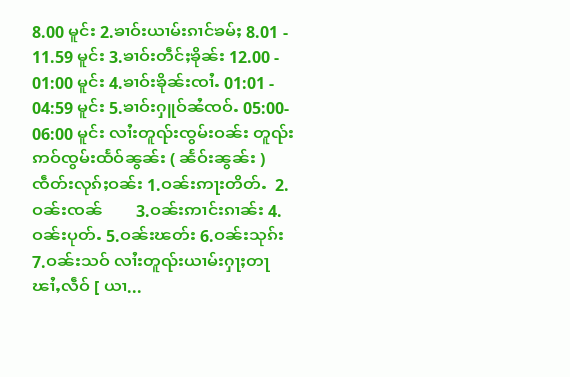8.00 မူင်း 2.ၶၢဝ်းယၢမ်းၵၢင်ၶမ်ႈ 8.01 - 11.59 မူင်း 3.ၶၢဝ်းတဵင်ႈၶိုၼ်း 12.00 - 01:00 မူင်း 4.ၶၢဝ်းၶိုၼ်းၸၢႆႉ 01:01 - 04:59 မူင်း 5.ၶၢဝ်းႁူဝ်ၼႆၸဝ်ႉ 05:00- 06:00 မူင်း လၢႆးတူၺ်းၸွမ်းဝၼ်း တူၺ်းဢဝ်ၸွမ်းထႅဝ်ၼွၼ်း ( ၼႅဝ်းၼွၼ်း ) ၸဵတ်းလုၵ်ႈဝၼ်း 1.ဝၼ်းဢႃးတိတ်ႉ  2.ဝၼ်းၸၼ်        3.ဝၼ်းဢၢင်းၵၢၼ်း 4.ဝၼ်းပုတ်ႉ 5.ဝၼ်းၽတ်း 6.ဝၼ်းသုၵ်း 7.ဝၼ်းသဝ် လၢႆးတူၺ်းယၢမ်းႁႃႈတႃ ၽၢႆႇလဵဝ် [ ယၢ...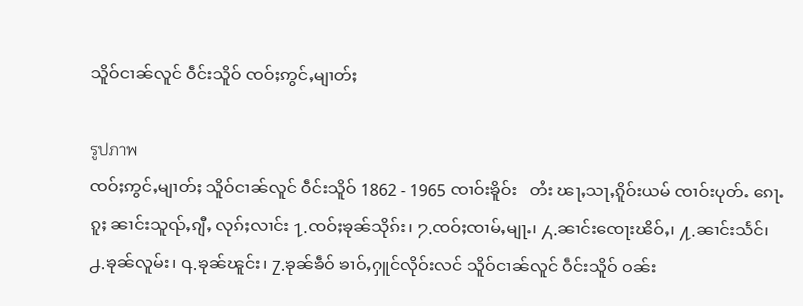သိူဝ်ငၢၼ်လူင် ဝဵင်းသိူဝ် ၸဝ်ႈဢွင်ႇမျၢတ်ႈ

รูปภาพ
ၸဝ်ႈဢွင်ႇမျၢတ်ႈ သိူဝ်ငၢၼ်လူင် ဝဵင်းသိူဝ် 1862 - 1965 ၸၢဝ်းၶိူဝ်း   တႆး ၽႃႇသႃႇၵိူဝ်းယမ် ၸၢဝ်းပုတ်ႉ ၵေႃႉၵူႈ ၼၢင်းသူၺ်ႇၵျီႇ လုၵ်ႈလၢင်း ႑.ၸဝ်ႈၶုၼ်သိုၵ်း၊ ႒.ၸဝ်ႈၸၢမ်ႇမျႃႉ၊ ႓.ၼၢင်းၸေႃးၽိဝ်ႇ၊ ႔.ၼၢင်းသႅင်၊ ႕.ၶုၼ်လူမ်း၊ ႖.ၶုၼ်ၽူင်း၊ ႗.ၶုၼ်ၶဵဝ် ၶၢဝ်ႇႁူင်လိုဝ်းလင် သိူဝ်ငၢၼ်လူင် ဝဵင်းသိူဝ် ဝၼ်း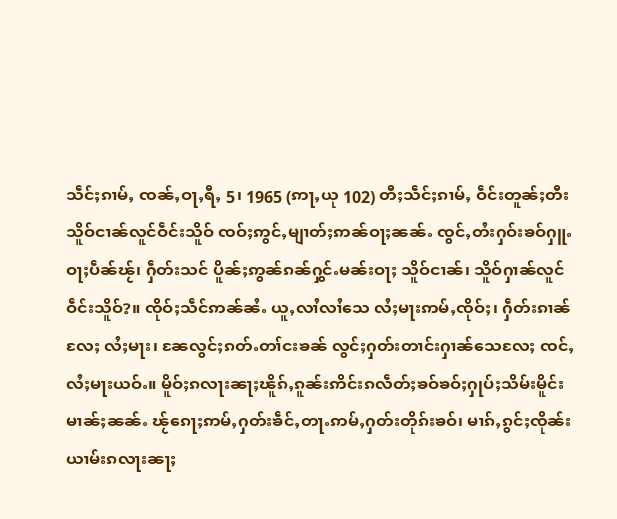သဵင်ႈၵၢမ်ႇ ၸၼ်ႇဝႃႇရီႇ 5၊ 1965 (ဢႃႇယု 102) တီႈသဵင်ႈၵၢမ်ႇ ဝဵင်းတူၼ်ႈတီး သိူဝ်ငၢၼ်လူင်ဝဵင်းသိူဝ် ၸဝ်ႈဢွင်ႇမျၢတ်ႈဢၼ်ဝႃႈၼၼ်ႉ ၸွင်ႇတႆးႁဝ်းၶဝ်ႁူႉဝႃႈပဵၼ်ၽႂ်၊ ႁဵတ်းသင် ပိူၼ်ႈဢွၼ်ၵၼ်ႁွင်ႉမၼ်းဝႃႈ သိူဝ်ငၢၼ်၊ သိူဝ်ႁၢၼ်လူင် ဝဵင်းသိူဝ်?။ ၸိုဝ်ႈသဵင်ဢၼ်ၼႆႉ ယူႇလၢႆလၢႆသေ လႆႈမႃးဢမ်ႇၸိုဝ်ႈ၊ ႁဵတ်းၵၢၼ်လႄႈ လႆႈမႃး၊ ၼႄလွင်ႈၵတ်ႉတၢ်ငးၶၼ် လွင်ႈႁတ်းတၢင်းႁၢၼ်သေလႄႈ ၸင်ႇလႆႈမႃးယဝ်ႉ။ မိူဝ်ႈၵလႃးၼႃႈၽိူၵ်ႇၵူၼ်းဢိင်းၵလဵတ်ႈၶဝ်ၶဝ်ႈႁုပ်ႈသိမ်းမိူင်းမၢၼ်ႈၼၼ်ႉ ၽႂ်ၵေႃႈဢမ်ႇႁတ်းၶဵင်ႇတႃႉဢမ်ႇႁတ်းတိုၵ်းၶဝ်၊ မၢၵ်ႇၵွင်ႈၸိုၼ်းယၢမ်းၵလႃးၼႃႈ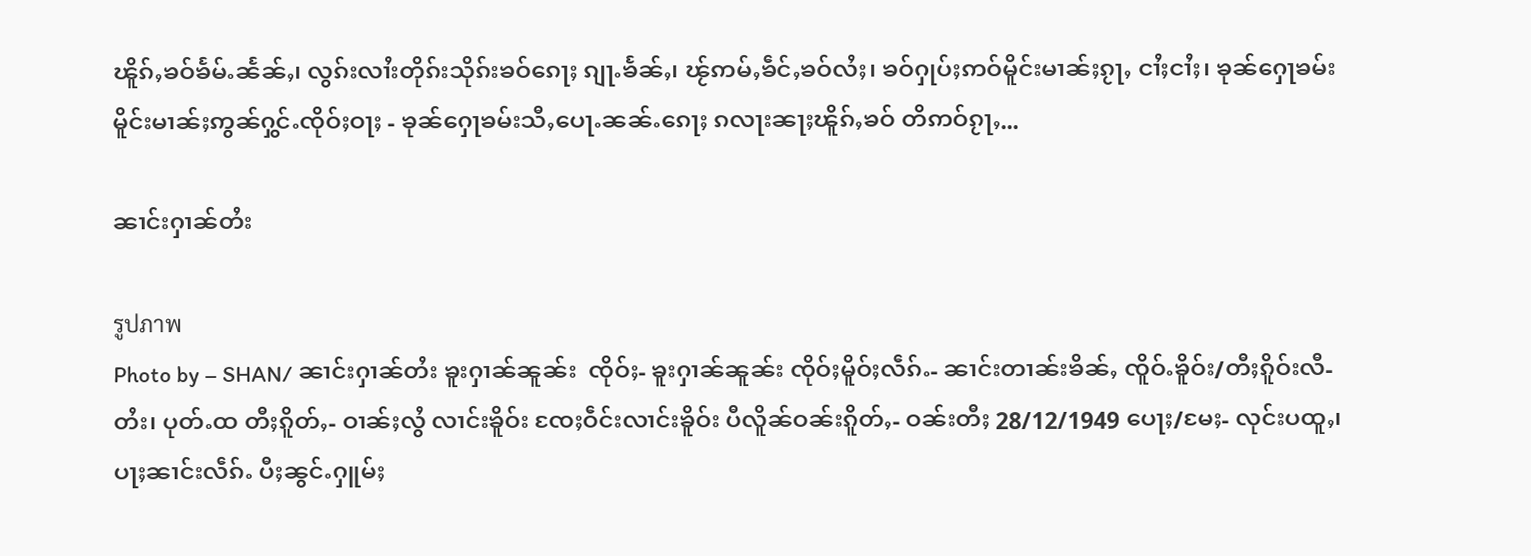ၽိူၵ်ႇၶဝ်ၶႅမ်ႉၼႅၼ်ႇ၊ လွၵ်းလၢႆးတိုၵ်းသိုၵ်းၶဝ်ၵေႃႈ ၵျႃႉၶႅၼ်ႇ၊ ၽႂ်ဢမ်ႇၶဵင်ႇၶဝ်လႆႈ၊ ၶဝ်ႁုပ်ႈဢဝ်မိူင်းမၢၼ်ႈၵႂႃႇ ငၢႆႈငၢႆႈ၊ ၶုၼ်ႁေႃၶမ်းမိူင်းမၢၼ်ႈဢွၼ်ႁွင်ႉၸိုဝ်ႈဝႃႈ - ၶုၼ်ႁေႃၶမ်းသီႇပေႃႉၼၼ်ႉၵေႃႈ ၵလႃးၼႃႈၽိူၵ်ႇၶဝ် တိဢဝ်ၵႂႃႇ...

ၼၢင်းႁၢၼ်တႆး

รูปภาพ
Photo by – SHAN/ ၼၢင်းႁၢၼ်တႆး ၶူးႁၢၼ်ၼူၼ်း  ၸိုဝ်ႈ- ၶူးႁၢၼ်ၼူၼ်း ၸိုဝ်ႈမိူဝ်ႈလဵၵ်ႉ- ၼၢင်းတၢၼ်းၶိၼ်ႇ ၸိူဝ်ႉၶိူဝ်း/တီႈၵိူဝ်းလီ- တႆး၊ ပုတ်ႉထ တီႈၵိူတ်ႇ- ဝၢၼ်ႈလွႆ လၢင်းၶိူဝ်း ၸႄႈဝဵင်းလၢင်းၶိူဝ်း ပီလိူၼ်ဝၼ်းၵိူတ်ႇ- ဝၼ်းတီႈ 28/12/1949 ပေႃႈ/မႄႈ- လုင်းပထူႇ၊ ပႃႈၼၢင်းလဵၵ်ႉ ပီႈၼွင်ႉႁူမ်ႈ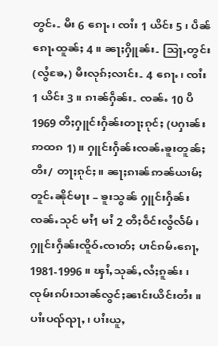တွင်ႉ- မီး 6 ၵေႃႉ၊ ၸၢႆး 1 ယိင်း 5 ၊ ပဵၼ်ၵေႃႉထူၼ်ႈ 4 ။ ၼႃႈႁိူၼ်း- သြႃႇတွင်း (လွႆၶႄႇ) မီးလုၵ်ႈလၢင်း- 4 ၵေႃႉ၊ ၸၢႆး 1 ယိင်း 3 ။ ၵၢၼ်ႁဵၼ်း- ၸၼ်ႉ 10 ပီ 1969 တီႈႁူင်းႁဵၼ်းတႃႈၵုင်ႈ (ပႁၢၼ်းဢထၵ 1)။ ႁူင်းႁဵၼ်းၸၼ်ႉၶူးတူၼ်ႈတီး/ တႃႈၵုင်ႈ။ ၼႃႈၵၢၼ်ဢၼ်ယၢမ်ႈတူင်ႉၼိုင်မႃး – ၶူးသွၼ် ႁူင်းႁဵၼ်းၸၼ်ႉသုင် မၢႆ1 မၢႆ 2 တီႈဝဵင်းလွႆလႅမ်၊ ႁူင်းႁဵၼ်းၸိူဝ်ႉၸၢတ်ႈ ပၢင်ၵမ်ႉၵေႃႇ 1981-1996 ။ ၾၢႆႇသုၼ်ႇလႆႈၵူၼ်း၊ ၸုမ်းၵပ်းသၢၼ်လွင်ႈၼၢင်းယိင်းတႆး။ ပၢႆးပၺ်ၺႃႇ၊ ပၢႆးယူႇ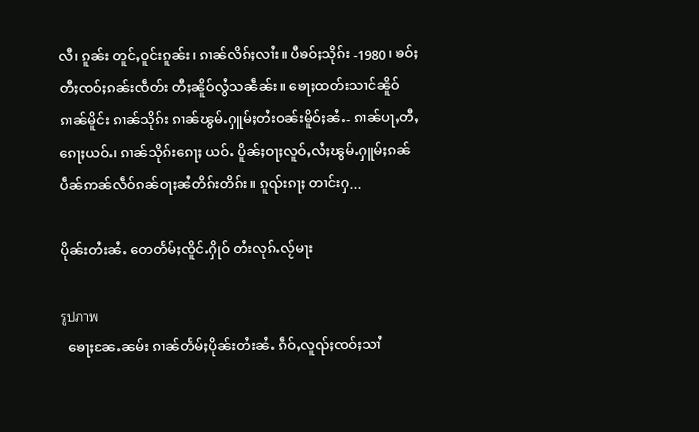လီ၊ ၵူၼ်း တူင်ႇဝူင်းၵူၼ်း၊ ၵၢၼ်လိၵ်ႈလၢႆး။ ပီၶဝ်ႈသိုၵ်း -1980 ၊ ၶဝ်ႈတီႈၸဝ်ႈၵၼ်းၸဵတ်း တီႈၼိူဝ်လွႆသၼဵၼ်း။ ၶေႃႈထတ်းသၢင်ၼိူဝ်ၵၢၼ်မိူင်း ၵၢၼ်သိုၵ်း ၵၢၼ်ၽွမ်ႉႁူမ်ႈတႆးဝၼ်းမိူဝ်ႈၼႆႉ- ၵၢၼ်ပႃႇတီႇၵေႃႈယဝ်ႉ၊ ၵၢၼ်သိုၵ်းၵေႃႈ ယဝ်ႉ ပိူၼ်ႈဝႃႈလူဝ်ႇလႆႈၽွမ်ႉႁူမ်ႈၵၼ် ပဵၼ်ဢၼ်လဵဝ်ၵၼ်ဝႃႈၼႆတိၵ်းတိၵ်း။ ၵူၺ်းၵႃႈ တၢင်းႁ...

ပိုၼ်းတႆးၼႆႉ တေတႅမ်ႈၸိူင်ႉႁိုဝ် တႆးလုၵ်ႉလႂ်မႃး

รูปภาพ
  ၶေႃႈၼႄႉၼမ်း ၵၢၼ်တႅမ်ႈပိုၼ်းတႆးၼႆႉ ၵဵဝ်ႇလူၺ်ႈၸဝ်ႈသၢႆ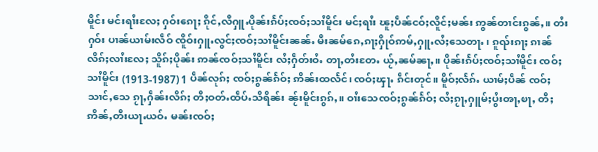မိူင်း မင်းရၢႆးလႄႈ ႁဝ်းၵေႃႈ ၵိုင်ႇလီႁူႉပိုၼ်းၵႅပ်ႈၸဝ်ႈသၢႆမိူင်း မင်ႈရၢႆး ၽူႈပဵၼ်ငဝ်ႈလိူင်ႈမၼ်း ဢွၼ်တၢင်းၵွၼ်ႇ။ တႆးႁဝ်း ပၢၼ်ယၢမ်းလဵဝ် ၸိူဝ်းႁူႉလွင်ႈၸဝ်ႈသၢႆမိူင်းၼၼ်ႉ မီးၼမ်ၵေႇၵႃႈႁိုဝ်ဢမ်ႇႁူႉလႆႈသေတႃႉ၊ ၵူၺ်းၵႃႈ ၵၢၼ်လိၵ်ႈလၢႆးလႄႈ သိူၵ်ႈပိုၼ်း ဢၼ်ၸဝ်ႈသၢႆမိူင်း လႆႈႁဵတ်းဝႆႉ တႃႇတႆးတႄႉ ယႂ်ႇၼမ်ၼႃႇ။ ပိုၼ်းၵႅပ်ႈၸဝ်ႈသၢႆမိူင်း ၸဝ်ႈသၢႆမိူင်း (1913-1987) 1 ပဵၼ်လုၵ်ႈ ၸဝ်ႈၵွၼ်ၵႅဝ်ႈ ဢိၼ်းထလႅင်၊ ၸဝ်ႈၾႃႉ ၵဵင်းတုင်။ မိူဝ်ႈလႅၵ်ႉ ယၢမ်ႈပဵၼ် ၸဝ်ႈသၢင်ႇသေ ၵႂႃႇႁဵၼ်းလိၵ်ႈ တီႈဝတ်ႉထဵပ်ႉသိရိၼ်း ၼႂ်းမိူင်းၵွၵ်ႇ။ ဝၢႆးသေၸဝ်ႈၵွၼ်ၵႅဝ်ႈ လႆႈၵႂႃႇႁူမ်ႈပွႆးၻႃႇၿႃႇ တီႈဢိၼ်ႇတီးယႃႉယဝ်ႉ မၼ်းၸဝ်ႈ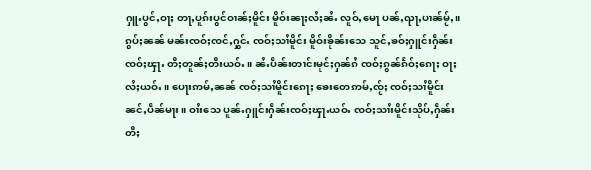ႁူႉပွင်ႇဝႃႈ တႃႇပူၵ်းပွင်ဝၢၼ်ႈမိူင်း မိူဝ်းၼႃႈလႆႈၼႆႉ လူဝ်ႇမေႃ ပၼ်ႇၺႃႇပၢၼ်မႂ်ႇ။ ၵွပ်ႈၼၼ် မၼ်းၸဝ်ႈၸင်ႇႁွင်ႉ ၸဝ်ႈသၢႆမိူင်း မိူဝ်းၶိုၼ်းသေ သူင်ႇၶဝ်ႈႁူင်းႁဵၼ်းၸဝ်ႈၾႃႉ တီႈတူၼ်ႈတီးယဝ်ႉ။ ၼႆႉပဵၼ်းတၢင်းမုင်ႈႁၼ်ၵႆ ၸဝ်ႈၵွၼ်ၵႅဝ်ႈၵေႃႈ ဝႃႈလႆႈယဝ်ႉ။ ပေႃးဢမ်ႇၼၼ် ၸဝ်ႈသၢႆမိူင်းၵေႃႈ ၶေးတေဢမ်ႇၸႂ်ႈ ၸဝ်ႈသၢႆမိူင်း ၼင်ႇပဵၼ်မႃး။ ဝၢႆးသေ ပူၼ်ႉႁူင်းႁဵၼ်းၸဝ်ႈၾႃႉယဝ်ႉ ၸဝ်ႈသၢႆးမိူင်းသိုပ်ႇႁဵၼ်း တီႈ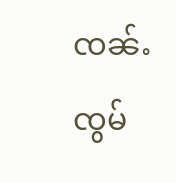ၸၼ်ႉၸွမ်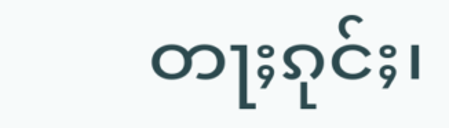တႃႈၵုင်ႈ၊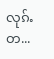လုၵ်ႉတ...